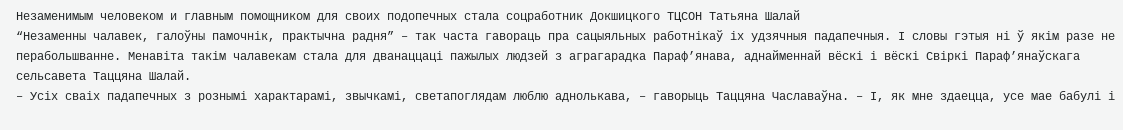Незаменимым человеком и главным помощником для своих подопечных стала соцработник Докшицкого ТЦСОН Татьяна Шалай
“Незаменны чалавек, галоўны памочнік, практычна радня” – так часта гавораць пра сацыяльных работнікаў іх удзячныя падапечныя. І словы гэтыя ні ў якім разе не перабольшванне. Менавіта такім чалавекам стала для дванаццаці пажылых людзей з аграгарадка Параф’янава, аднайменнай вёскі і вёскі Свіркі Параф’янаўскага сельсавета Таццяна Шалай.
– Усіх сваіх падапечных з рознымі характарамі, звычкамі, светапоглядам люблю аднолькава, – гаворыць Таццяна Чаславаўна. – І, як мне здаецца, усе мае бабулі і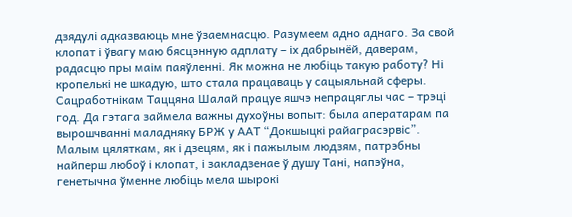дзядулі адказваюць мне ўзаемнасцю. Разумеем адно аднаго. За свой клопат і ўвагу маю бясцэнную адплату – іх дабрынёй, даверам, радасцю пры маім паяўленні. Як можна не любіць такую работу? Ні кропелькі не шкадую, што стала працаваць у сацыяльнай сферы.
Сацработнікам Таццяна Шалай працуе яшчэ непрацяглы час – трэці год. Да гэтага займела важны духоўны вопыт: была аператарам па вырошчванні маладняку БРЖ у ААТ “Докшыцкі райаграсэрвіс”. Малым цяляткам, як і дзецям, як і пажылым людзям, патрэбны найперш любоў і клопат, і закладзенае ў душу Тані, напэўна, генетычна ўменне любіць мела шырокі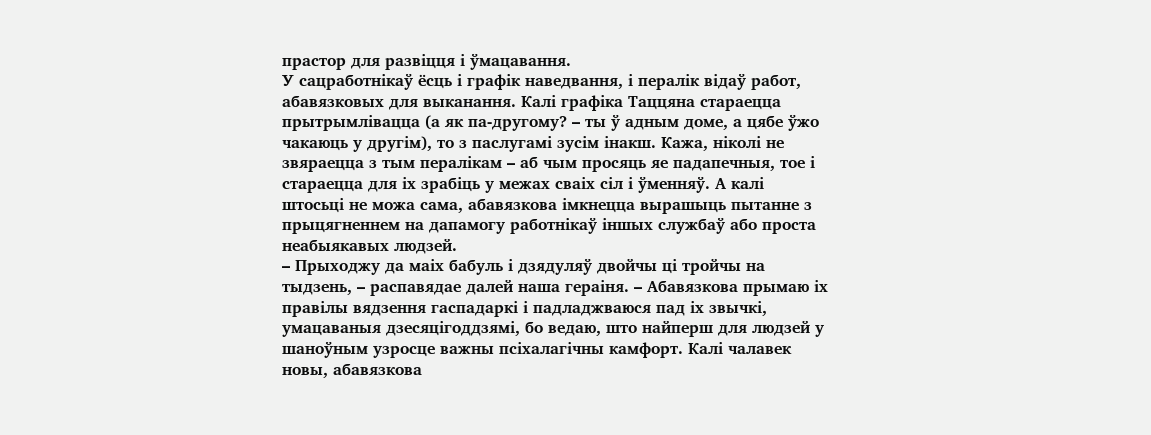прастор для развіцця і ўмацавання.
У сацработнікаў ёсць і графік наведвання, і пералік відаў работ, абавязковых для выканання. Калі графіка Таццяна стараецца прытрымлівацца (а як па-другому? – ты ў адным доме, а цябе ўжо чакаюць у другім), то з паслугамі зусім інакш. Кажа, ніколі не звяраецца з тым пералікам – аб чым просяць яе падапечныя, тое і стараецца для іх зрабіць у межах сваіх сіл і ўменняў. А калі штосьці не можа сама, абавязкова імкнецца вырашыць пытанне з прыцягненнем на дапамогу работнікаў іншых службаў або проста неабыякавых людзей.
– Прыходжу да маіх бабуль і дзядуляў двойчы ці тройчы на тыдзень, – распавядае далей наша гераіня. – Абавязкова прымаю іх правілы вядзення гаспадаркі і падладжваюся пад іх звычкі, умацаваныя дзесяцігоддзямі, бо ведаю, што найперш для людзей у шаноўным узросце важны псіхалагічны камфорт. Калі чалавек новы, абавязкова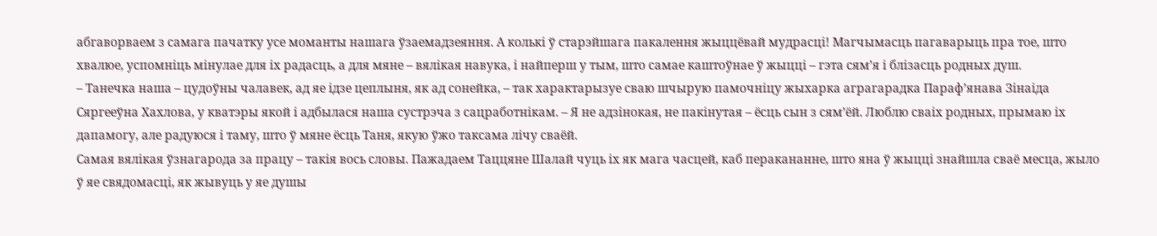абгаворваем з самага пачатку усе моманты нашага ўзаемадзеяння. А колькі ў старэйшага пакалення жыццёвай мудрасці! Магчымасць пагаварыць пра тое, што хвалюе, успомніць мінулае для іх радасць, а для мяне – вялікая навука, і найперш у тым, што самае каштоўнае ў жыцці – гэта сям’я і блізасць родных душ.
– Танечка наша – цудоўны чалавек, ад яе ідзе цеплыня, як ад сонейка, – так характарызуе сваю шчырую памочніцу жыхарка аграгарадка Параф’янава Зінаіда Сяргееўна Хахлова, у кватэры якой і адбылася наша сустрэча з сацработнікам. – Я не адзінокая, не пакінутая – ёсць сын з сям’ёй. Люблю сваіх родных, прымаю іх дапамогу, але радуюся і таму, што ў мяне ёсць Таня, якую ўжо таксама лічу сваёй.
Самая вялікая ўзнагарода за працу – такія вось словы. Пажадаем Таццяне Шалай чуць іх як мага часцей, каб перакананне, што яна ў жыцці знайшла сваё месца, жыло ў яе свядомасці, як жывуць у яе душы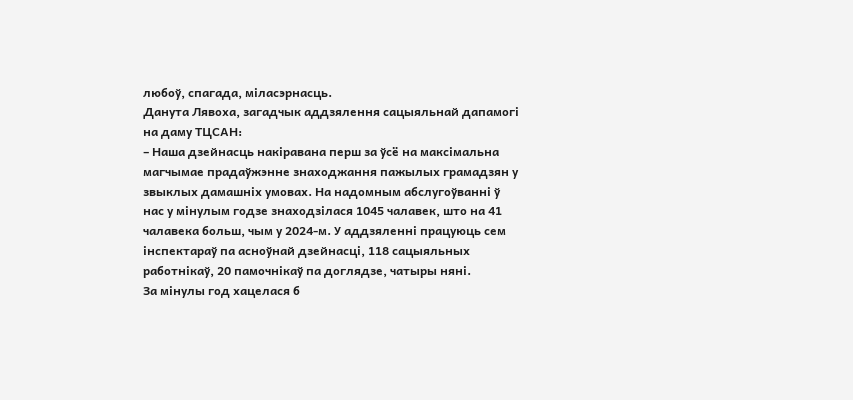любоў, спагада, міласэрнасць.
Данута Лявоха, загадчык аддзялення сацыяльнай дапамогі на даму ТЦСАН:
– Наша дзейнасць накіравана перш за ўсё на максімальна магчымае прадаўжэнне знаходжання пажылых грамадзян у звыклых дамашніх умовах. На надомным абслугоўванні ў нас у мінулым годзе знаходзілася 1045 чалавек, што на 41 чалавека больш, чым у 2024-м. У аддзяленні працуюць сем інспектараў па асноўнай дзейнасці, 118 сацыяльных работнікаў, 20 памочнікаў па доглядзе, чатыры няні.
За мінулы год хацелася б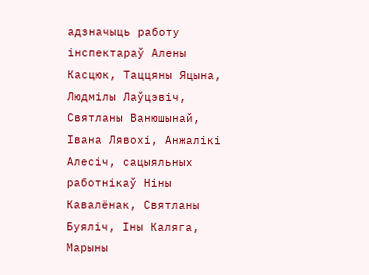адзначыць работу інспектараў Алены Касцюк, Таццяны Яцына, Людмілы Лаўцэвіч, Святланы Ванюшынай, Івана Лявохі, Анжалікі Алесіч, сацыяльных работнікаў Ніны Кавалёнак, Святланы Буяліч, Іны Каляга, Марыны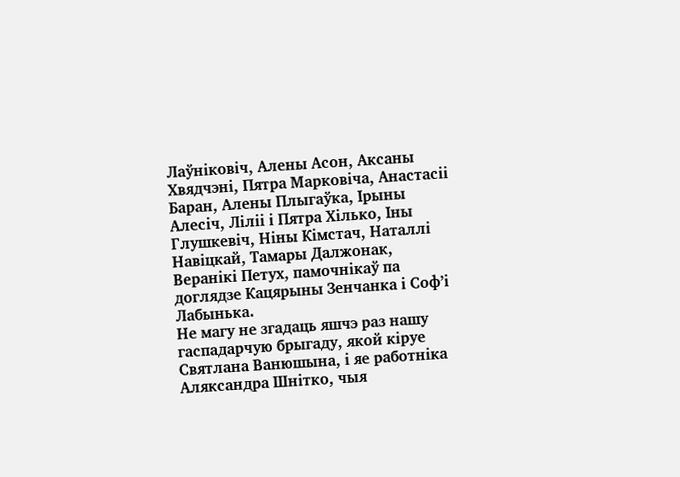Лаўніковіч, Алены Асон, Аксаны Хвядчэні, Пятра Марковіча, Анастасіі Баран, Алены Плыгаўка, Ірыны Алесіч, Ліліі і Пятра Хілько, Іны Глушкевіч, Ніны Кімстач, Наталлі Навіцкай, Тамары Далжонак, Веранікі Петух, памочнікаў па доглядзе Кацярыны Зенчанка і Соф’і Лабынька.
Не магу не згадаць яшчэ раз нашу гаспадарчую брыгаду, якой кіруе Святлана Ванюшына, і яе работніка Аляксандра Шнітко, чыя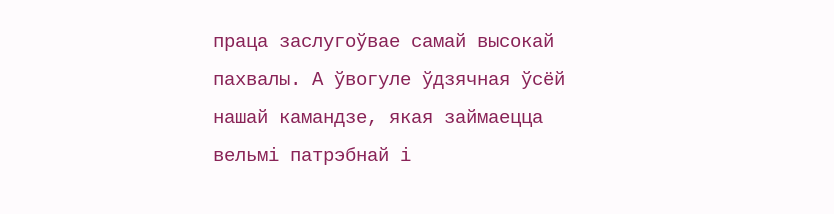праца заслугоўвае самай высокай пахвалы. А ўвогуле ўдзячная ўсёй нашай камандзе, якая займаецца вельмі патрэбнай і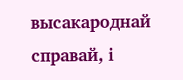высакароднай справай, і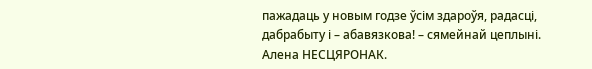пажадаць у новым годзе ўсім здароўя, радасці, дабрабыту і – абавязкова! – сямейнай цеплыні.
Алена НЕСЦЯРОНАК.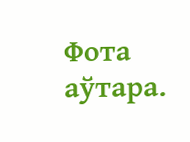Фота аўтара.